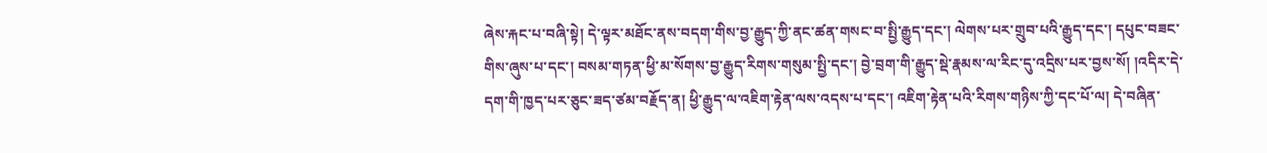ཞེས་རྐང་པ་བཞི་སྟེ། དེ་ལྟར་མཐོང་ནས་བདག་གིས་བྱ་རྒྱུད་ཀྱི་ནང་ཚན་གསང་བ་སྤྱི་རྒྱུད་དང་། ལེགས་པར་གྲུབ་པའི་རྒྱུད་དང་། དཔུང་བཟང་གིས་ཞུས་པ་དང་། བསམ་གཏན་ཕྱི་མ་སོགས་བྱ་རྒྱུད་རིགས་གསུམ་སྤྱི་དང་། བྱེ་བྲག་གི་རྒྱུད་སྡེ་རྣམས་ལ་རིང་དུ་འདྲིས་པར་བྱས་སོ། །འདིར་དེ་དག་གི་ཁྱད་པར་ཅུང་ཟད་ཙམ་བརྗོད་ན། ཕྱི་རྒྱུད་ལ་འཇིག་རྟེན་ལས་འདས་པ་དང་། འཇིག་རྟེན་པའི་རིགས་གཉིས་ཀྱི་དང་པོ་ལ། དེ་བཞིན་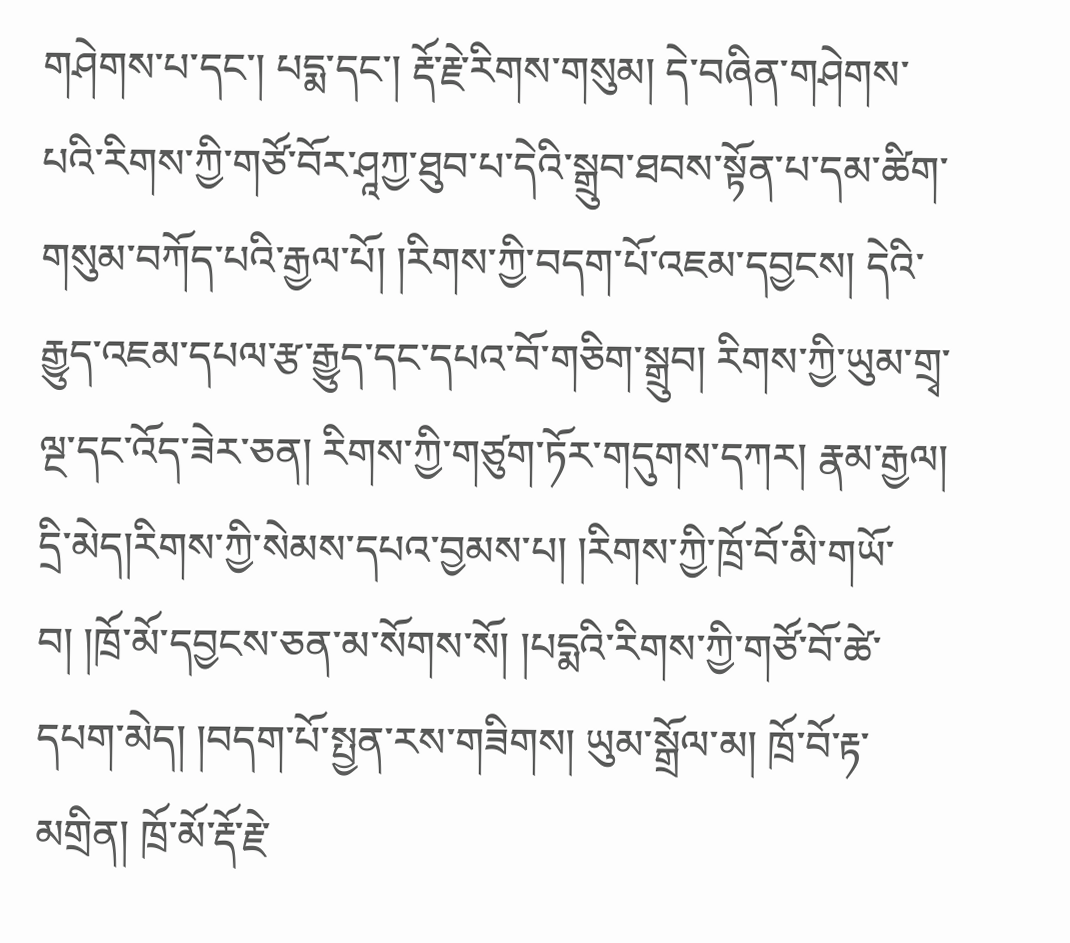གཤེགས་པ་དང་། པདྨ་དང་། རྡོ་རྗེ་རིགས་གསུམ། དེ་བཞིན་གཤེགས་པའི་རིགས་ཀྱི་གཙོ་བོར་ཤཱཀྱ་ཐུབ་པ་དེའི་སྒྲུབ་ཐབས་སྟོན་པ་དམ་ཚིག་གསུམ་བཀོད་པའི་རྒྱལ་པོ། །རིགས་ཀྱི་བདག་པོ་འཇམ་དབྱངས། དེའི་རྒྱུད་འཇམ་དཔལ་རྩ་རྒྱུད་དང་དཔའ་བོ་གཅིག་སྒྲུབ། རིགས་ཀྱི་ཡུམ་གྲྭ་ལྔ་དང་འོད་ཟེར་ཅན། རིགས་ཀྱི་གཙུག་ཏོར་གདུགས་དཀར། རྣམ་རྒྱལ། དྲི་མེད།རིགས་ཀྱི་སེམས་དཔའ་བྱམས་པ། །རིགས་ཀྱི་ཁྲོ་བོ་མི་གཡོ་བ། །ཁྲོ་མོ་དབྱངས་ཅན་མ་སོགས་སོ། །པདྨའི་རིགས་ཀྱི་གཙོ་བོ་ཚེ་དཔག་མེད། །བདག་པོ་སྤྱན་རས་གཟིགས། ཡུམ་སྒྲོལ་མ། ཁྲོ་བོ་རྟ་མགྲིན། ཁྲོ་མོ་རྡོ་རྗེ་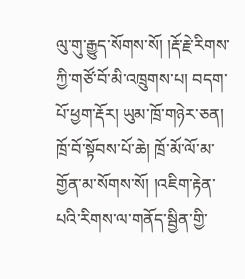ལུ་གུ་རྒྱུད་སོགས་སོ། །རྡོ་རྗེ་རིགས་ཀྱི་གཙོ་བོ་མི་འཁྲུགས་པ། བདག་པོ་ཕྱག་རྡོར། ཡུམ་ཁྲོ་གཉེར་ཅན། ཁྲོ་བོ་སྟོབས་པོ་ཆེ། ཁྲོ་མོ་ལོ་མ་གྱོན་མ་སོགས་སོ། །འཇིག་རྟེན་པའི་རིགས་ལ་གནོད་སྦྱིན་གྱི་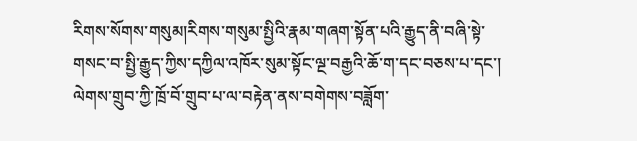རིགས་སོགས་གསུམ།རིགས་གསུམ་སྤྱིའི་རྣམ་གཞག་སྟོན་པའི་རྒྱུད་ནི་བཞི་སྟེ་གསང་བ་སྤྱི་རྒྱུད་ཀྱིས་དཀྱིལ་འཁོར་སུམ་སྟོང་ལྔ་བརྒྱའི་ཆོ་ག་དང་བཅས་པ་དང་། ལེགས་གྲུབ་ཀྱི་ཁྲོ་བོ་གྲུབ་པ་ལ་བརྟེན་ནས་བགེགས་བཟློག་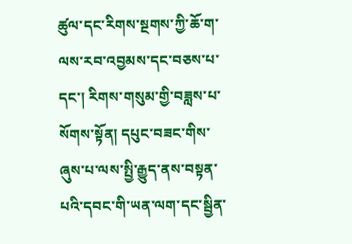ཚུལ་དང་རིགས་སྔགས་ཀྱི་ཆོ་ག་ལས་རབ་འབྱམས་དང་བཅས་པ་དང་། རིགས་གསུམ་གྱི་བཟླས་པ་སོགས་སྟོན། དཔུང་བཟང་གིས་ཞུས་པ་ལས་སྤྱི་རྒྱུད་ནས་བསྟན་པའི་དབང་གི་ཡན་ལག་དང་སྦྱིན་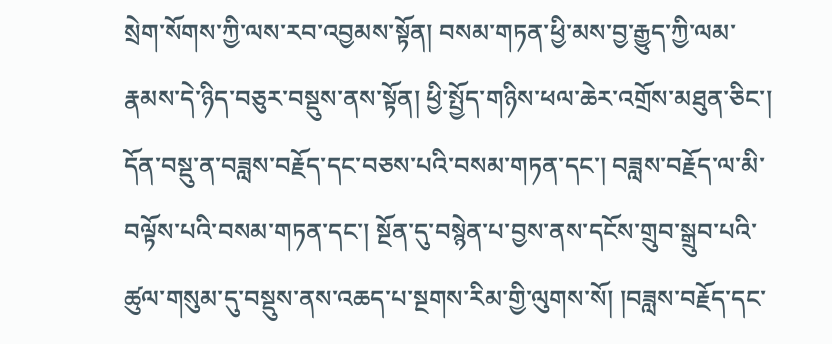སྲེག་སོགས་ཀྱི་ལས་རབ་འབྱམས་སྟོན། བསམ་གཏན་ཕྱི་མས་བྱ་རྒྱུད་ཀྱི་ལམ་རྣམས་དེ་ཉིད་བཅུར་བསྡུས་ནས་སྟོན། ཕྱི་སྤྱོད་གཉིས་ཕལ་ཆེར་འགྲོས་མཐུན་ཅིང་། དོན་བསྡུ་ན་བཟླས་བརྗོད་དང་བཅས་པའི་བསམ་གཏན་དང་། བཟླས་བརྗོད་ལ་མི་བལྟོས་པའི་བསམ་གཏན་དང་། སྔོན་དུ་བསྙེན་པ་བྱས་ནས་དངོས་གྲུབ་སྒྲུབ་པའི་ཚུལ་གསུམ་དུ་བསྡུས་ནས་འཆད་པ་སྔགས་རིམ་གྱི་ལུགས་སོ། །བཟླས་བརྗོད་དང་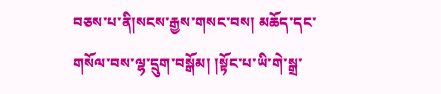བཅས་པ་ནི།སངས་རྒྱས་གསང་བས། མཆོད་དང་གསོལ་བས་ལྷ་དྲུག་བསྒོམ། །སྟོང་པ་ཡི་གེ་སྒྲ་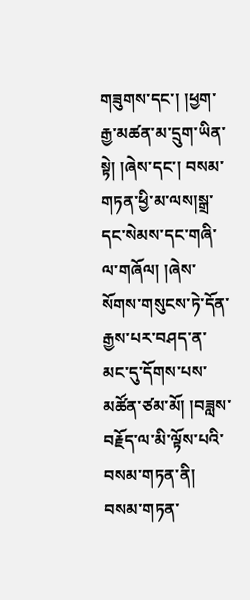གཟུགས་དང་། །ཕྱག་རྒྱ་མཚན་མ་དྲུག་ཡིན་སྟེ། །ཞེས་དང་། བསམ་གཏན་ཕྱི་མ་ལས།སྒྲ་དང་སེམས་དང་གཞི་ལ་གཞོལ། །ཞེས་སོགས་གསུངས་ཏེ་དོན་རྒྱས་པར་བཤད་ན་མང་དུ་དོགས་པས་མཚོན་ཙམ་མོ། །བཟླས་བརྗོད་ལ་མི་ལྟོས་པའི་བསམ་གཏན་ནི། བསམ་གཏན་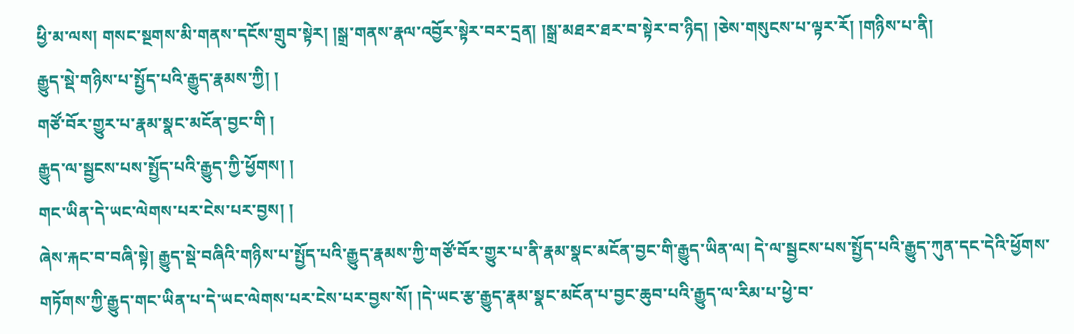ཕྱི་མ་ལས། གསང་སྔགས་མི་གནས་དངོས་གྲུབ་སྟེར། །སྒྲ་གནས་རྣལ་འབྱོར་སྟེར་བར་དྲན། །སྒྲ་མཐར་ཐར་བ་སྟེར་བ་ཉིད། །ཅེས་གསུངས་པ་ལྟར་རོ། །གཉིས་པ་ནི།
རྒྱུད་སྡེ་གཉིས་པ་སྤྱོད་པའི་རྒྱུད་རྣམས་ཀྱི། །
གཙོ་བོར་གྱུར་པ་རྣམ་སྣང་མངོན་བྱང་གི །
རྒྱུད་ལ་སྦྱངས་པས་སྤྱོད་པའི་རྒྱུད་ཀྱི་ཕྱོགས། །
གང་ཡིན་དེ་ཡང་ལེགས་པར་ངེས་པར་བྱས། །
ཞེས་རྐང་བ་བཞི་སྟེ། རྒྱུད་སྡེ་བཞིའི་གཉིས་པ་སྤྱོད་པའི་རྒྱུད་རྣམས་ཀྱི་གཙོ་བོར་གྱུར་པ་ནི་རྣམ་སྣང་མངོན་བྱང་གི་རྒྱུད་ཡིན་ལ། དེ་ལ་སྦྱངས་པས་སྤྱོད་པའི་རྒྱུད་ཀུན་དང་དེའི་ཕྱོགས་གཏོགས་ཀྱི་རྒྱུད་གང་ཡིན་པ་དེ་ཡང་ལེགས་པར་ངེས་པར་བྱས་སོ། །དེ་ཡང་རྩ་རྒྱུད་རྣམ་སྣང་མངོན་པ་བྱང་ཆུབ་པའི་རྒྱུད་ལ་རིམ་པ་ཕྱེ་བ་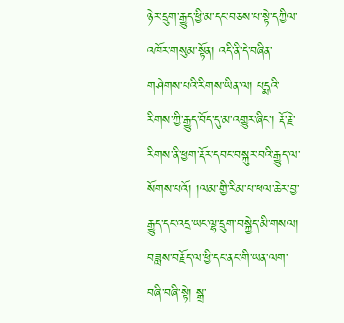ཉེར་དྲུག་རྒྱུད་ཕྱི་མ་དང་བཅས་པ་སྟེ་དཀྱིལ་འཁོར་གསུམ་སྟོན། འདི་ནི་དེ་བཞིན་གཤེགས་པའི་རིགས་ཡིན་ལ། པདྨའི་རིགས་ཀྱི་རྒྱུད་བོད་དུ་མ་འགྱུར་ཞིང་། རྡོ་རྗེ་རིགས་ནི་ཕྱག་རྡོར་དབང་བསྐུར་བའི་རྒྱུད་ལ་སོགས་པའོ། །ལམ་གྱི་རིམ་པ་ཕལ་ཆེར་བྱ་རྒྱུད་དང་འདྲ་ཡང་ལྷ་དྲུག་བསྐྱེད་མི་གསལ། བཟླས་བརྗོད་ལ་ཕྱི་དང་ནང་གི་ཡན་ལག་བཞི་བཞི་སྟེ། སྒྲ་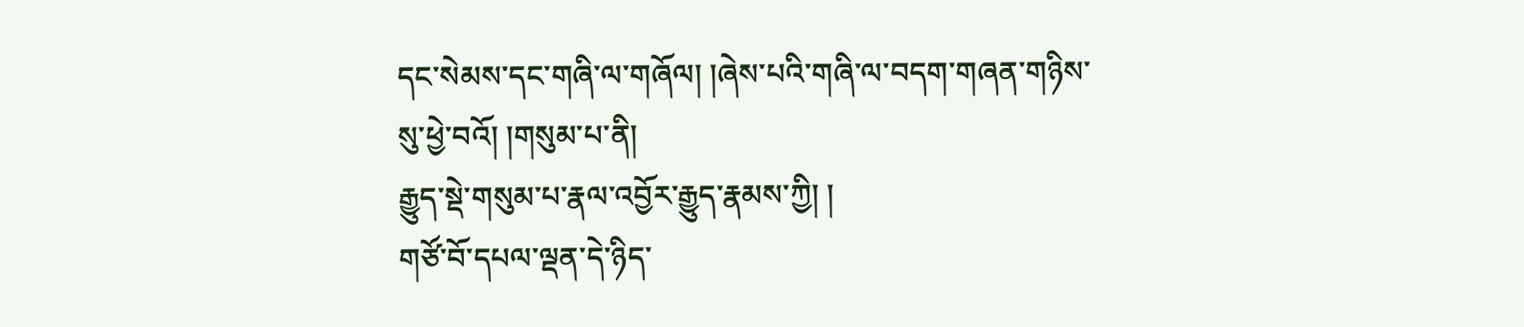དང་སེམས་དང་གཞི་ལ་གཞོལ། །ཞེས་པའི་གཞི་ལ་བདག་གཞན་གཉིས་སུ་ཕྱེ་བའོ། །གསུམ་པ་ནི།
རྒྱུད་སྡེ་གསུམ་པ་རྣལ་འབྱོར་རྒྱུད་རྣམས་ཀྱི། །
གཙོ་བོ་དཔལ་ལྡན་དེ་ཉིད་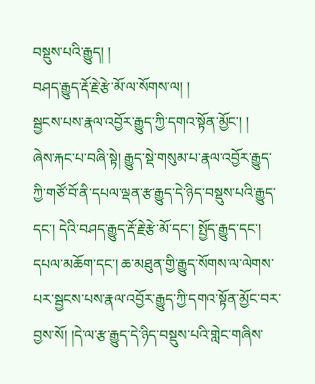བསྡུས་པའི་རྒྱུད། །
བཤད་རྒྱུད་རྡོ་རྗེ་རྩེ་མོ་ལ་སོགས་ལ། །
སྦྱངས་པས་རྣལ་འབྱོར་རྒྱུད་ཀྱི་དགའ་སྟོན་མྱོང་། །
ཞེས་རྐང་པ་བཞི་སྟེ། རྒྱུད་སྡེ་གསུམ་པ་རྣལ་འབྱོར་རྒྱུད་ཀྱི་གཙོ་བོ་ནི་དཔལ་ལྡན་རྩ་རྒྱུད་དེ་ཉིད་བསྡུས་པའི་རྒྱུད་དང་། དེའི་བཤད་རྒྱུད་རྡོ་རྗེ་རྩེ་མོ་དང་། སྤྱོད་རྒྱུད་དང་། དཔལ་མཆོག་དང་། ཆ་མཐུན་གྱི་རྒྱུད་སོགས་ལ་ལེགས་པར་སྦྱངས་པས་རྣལ་འབྱོར་རྒྱུད་ཀྱི་དགའ་སྟོན་མྱོང་བར་བྱས་སོ། །དེ་ལ་རྩ་རྒྱུད་དེ་ཉིད་བསྡུས་པའི་གླེང་གཞིས་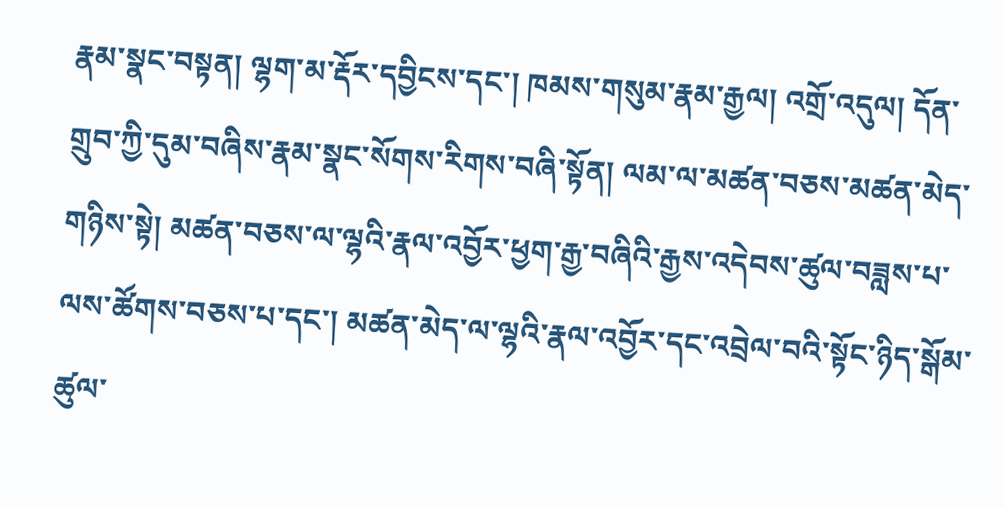རྣམ་སྣང་བསྟན། ལྷག་མ་རྡོར་དབྱིངས་དང་། ཁམས་གསུམ་རྣམ་རྒྱལ། འགྲོ་འདུལ། དོན་གྲུབ་ཀྱི་དུམ་བཞིས་རྣམ་སྣང་སོགས་རིགས་བཞི་སྟོན། ལམ་ལ་མཚན་བཅས་མཚན་མེད་གཉིས་སྟེ། མཚན་བཅས་ལ་ལྷའི་རྣལ་འབྱོར་ཕྱག་རྒྱ་བཞིའི་རྒྱས་འདེབས་ཚུལ་བཟླས་པ་ལས་ཚོགས་བཅས་པ་དང་། མཚན་མེད་ལ་ལྷའི་རྣལ་འབྱོར་དང་འབྲེལ་བའི་སྟོང་ཉིད་སྒོམ་ཚུལ་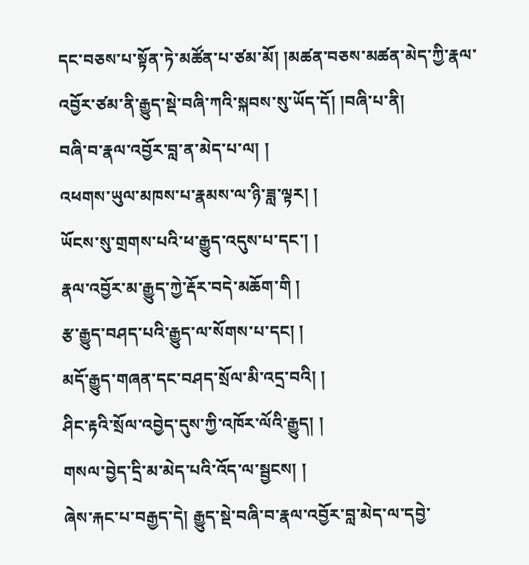དང་བཅས་པ་སྟོན་ཏེ་མཚོན་པ་ཙམ་མོ། །མཚན་བཅས་མཚན་མེད་ཀྱི་རྣལ་འབྱོར་ཙམ་ནི་རྒྱུད་སྡེ་བཞི་ཀའི་སྐབས་སུ་ཡོད་དོ། །བཞི་པ་ནི།
བཞི་བ་རྣལ་འབྱོར་བླ་ན་མེད་པ་ལ། །
འཕགས་ཡུལ་མཁས་པ་རྣམས་ལ་ཉི་ཟླ་ལྟར། །
ཡོངས་སུ་གྲགས་པའི་ཕ་རྒྱུད་འདུས་པ་དང་། །
རྣལ་འབྱོར་མ་རྒྱུད་ཀྱེ་རྡོར་བདེ་མཆོག་གི །
རྩ་རྒྱུད་བཤད་པའི་རྒྱུད་ལ་སོགས་པ་དང། །
མདོ་རྒྱུད་གཞན་དང་བཤད་སྲོལ་མི་འདྲ་བའི། །
ཤིང་རྟའི་སྲོལ་འབྱེད་དུས་ཀྱི་འཁོར་ལོའི་རྒྱུད། །
གསལ་བྱེད་དྲི་མ་མེད་པའི་འོད་ལ་སྦྱངས། །
ཞེས་རྐང་པ་བརྒྱད་དེ། རྒྱུད་སྡེ་བཞི་བ་རྣལ་འབྱོར་བླ་མེད་ལ་དབྱེ་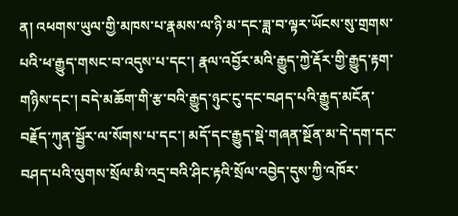ན། འཕགས་ཡུལ་གྱི་མཁས་པ་རྣམས་ལ་ཉི་མ་དང་ཟླ་བ་ལྟར་ཡོངས་སུ་གྲགས་པའི་ཕ་རྒྱུད་གསང་བ་འདུས་པ་དང་། རྣལ་འབྱོར་མའི་རྒྱུད་ཀྱེ་རྡོར་གྱི་རྒྱུད་རྟག་གཉིས་དང་། བདེ་མཆོག་གི་རྩ་བའི་རྒྱུད་ཉུང་ངུ་དང་བཤད་པའི་རྒྱུད་མངོན་བརྗོད་ཀུན་སྦྱོར་ལ་སོགས་པ་དང་། མདོ་དང་རྒྱུད་སྡེ་གཞན་སྔོན་མ་དེ་དག་དང་བཤད་པའི་ལུགས་སྲོལ་མི་འདྲ་བའི་ཤིང་རྟའི་སྲོལ་འབྱེད་དུས་ཀྱི་འཁོར་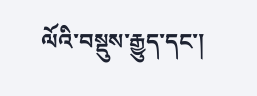ལོའི་བསྡུས་རྒྱུད་དང་།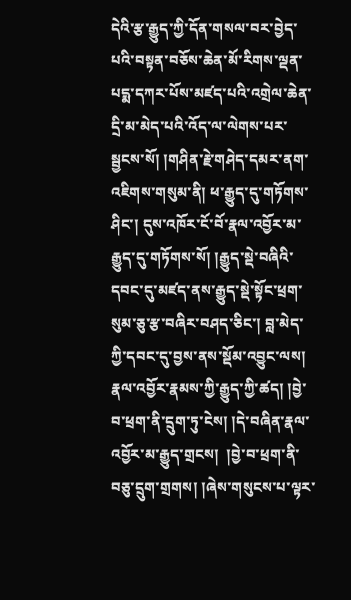དེའི་རྩ་རྒྱུད་ཀྱི་དོན་གསལ་བར་བྱེད་པའི་བསྟན་བཅོས་ཆེན་མོ་རིགས་ལྡན་པདྨ་དཀར་པོས་མཛད་པའི་འགྲེལ་ཆེན་དྲི་མ་མེད་པའི་འོད་ལ་ལེགས་པར་སྦྱངས་སོ། །གཤིན་རྗེ་གཤེད་དམར་ནག་འཇིགས་གསུམ་ནི། ཕ་རྒྱུད་དུ་གཏོགས་ཤིང་། དུས་འཁོར་ངོ་བོ་རྣལ་འབྱོར་མ་རྒྱུད་དུ་གཏོགས་སོ། །རྒྱུད་སྡེ་བཞིའི་དབང་དུ་མཛད་ནས་རྒྱུད་སྡེ་སྟོང་ཕྲག་སུམ་ཅུ་རྩ་བཞིར་བཤད་ཅིང་། བླ་མེད་ཀྱི་དབང་དུ་བྱས་ནས་སྡོམ་འབྱུང་ལས། རྣལ་འབྱོར་རྣམས་ཀྱི་རྒྱུད་ཀྱི་ཚད། །བྱེ་བ་ཕྲག་ནི་དྲུག་ཏུ་ངེས། །དེ་བཞིན་རྣལ་འབྱོར་མ་རྒྱུད་གྲངས།  །བྱེ་བ་ཕྲག་ནི་བཅུ་དྲུག་གྲགས། །ཞེས་གསུངས་པ་ལྟར་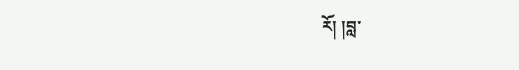རོ། །བླ་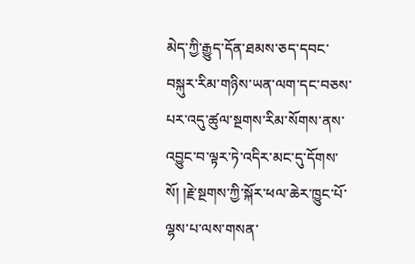མེད་ཀྱི་རྒྱུད་དོན་ཐམས་ཅད་དབང་བསྐུར་རིམ་གཉིས་ཡན་ལག་དང་བཅས་པར་འདུ་ཚུལ་སྔགས་རིམ་སོགས་ནས་འབྱུང་བ་ལྟར་ཏེ་འདིར་མང་དུ་དོགས་སོ། །རྗེ་སྔགས་ཀྱི་སྐོར་ཕལ་ཆེར་ཁྱུང་པོ་ལྷས་པ་ལས་གསན་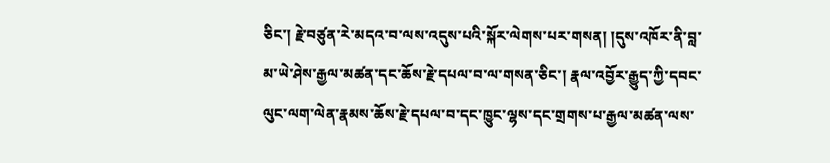ཅིང་། རྗེ་བཙུན་རེ་མདའ་བ་ལས་འདུས་པའི་སྐོར་ལེགས་པར་གསན། །དུས་འཁོར་ནི་བླ་མ་ཡེ་ཤེས་རྒྱལ་མཚན་དང་ཆོས་རྗེ་དཔལ་བ་ལ་གསན་ཅིང་། རྣལ་འབྱོར་རྒྱུད་ཀྱི་དབང་ལུང་ལག་ལེན་རྣམས་ཆོས་རྗེ་དཔལ་བ་དང་ཁྱུང་ལྷས་དང་གྲགས་པ་རྒྱལ་མཚན་ལས་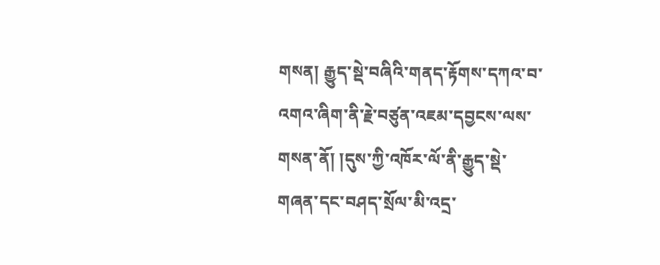གསན། རྒྱུད་སྡེ་བཞིའི་གནད་རྟོགས་དཀའ་བ་འགའ་ཞིག་ནི་རྗེ་བཙུན་འཇམ་དབྱངས་ལས་གསན་ནོ། །དུས་ཀྱི་འཁོར་ལོ་ནི་རྒྱུད་སྡེ་གཞན་དང་བཤད་སྲོལ་མི་འདྲ་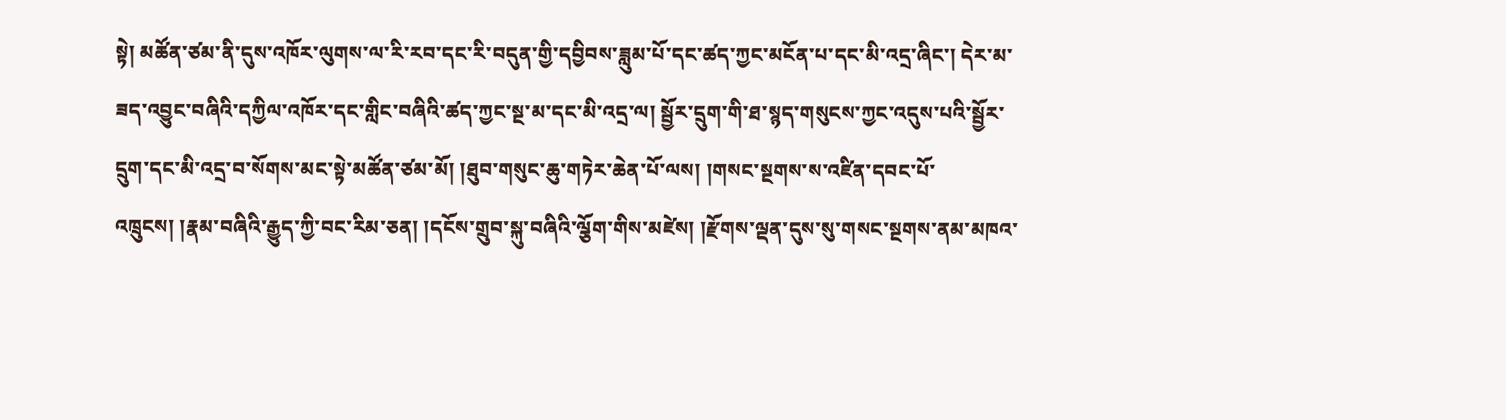སྟེ། མཚོན་ཙམ་ནི་དུས་འཁོར་ལུགས་ལ་རི་རབ་དང་རི་བདུན་གྱི་དབྱིབས་ཟླུམ་པོ་དང་ཚད་ཀྱང་མངོན་པ་དང་མི་འདྲ་ཞིང་། དེར་མ་ཟད་འབྱུང་བཞིའི་དཀྱིལ་འཁོར་དང་གླིང་བཞིའི་ཚད་ཀྱང་སྔ་མ་དང་མི་འདྲ་ལ། སྦྱོར་དྲུག་གི་ཐ་སྙད་གསུངས་ཀྱང་འདུས་པའི་སྦྱོར་དྲུག་དང་མི་འདྲ་བ་སོགས་མང་སྟེ་མཚོན་ཙམ་མོ། །ཐུབ་གསུང་ཆུ་གཏེར་ཆེན་པོ་ལས། །གསང་སྔགས་ས་འཛིན་དབང་པོ་འཁྲུངས། །རྣམ་བཞིའི་རྒྱུད་ཀྱི་བང་རིམ་ཅན། །དངོས་གྲུབ་སྐུ་བཞིའི་ལྕོག་གིས་མཛེས། །རྫོགས་ལྡན་དུས་སུ་གསང་སྔགས་ནམ་མཁའ་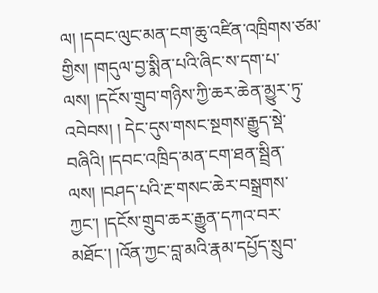ལ། །དབང་ལུང་མན་ངག་ཆུ་འཛིན་འཁྲིགས་ཙམ་གྱིས། །གདུལ་བྱ་སྨིན་པའི་ཞིང་ས་དག་པ་ལས། །དངོས་གྲུབ་གཉིས་ཀྱི་ཆར་ཆེན་མྱུར་ཏུ་འབེབས། ། དེང་དུས་གསང་སྔགས་རྒྱུད་སྡེ་བཞིའི། །དབང་འཁྲིད་མན་ངག་ཐན་སྦྲིན་ལས། །བཤད་པའི་རྔ་གསང་ཆེར་བསྒྲགས་ཀྱང་། །དངོས་གྲུབ་ཆར་རྒྱུན་དཀའ་བར་མཐོང་། །འོན་ཀྱང་བླ་མའི་རྣམ་དཔྱོད་སྲུབ་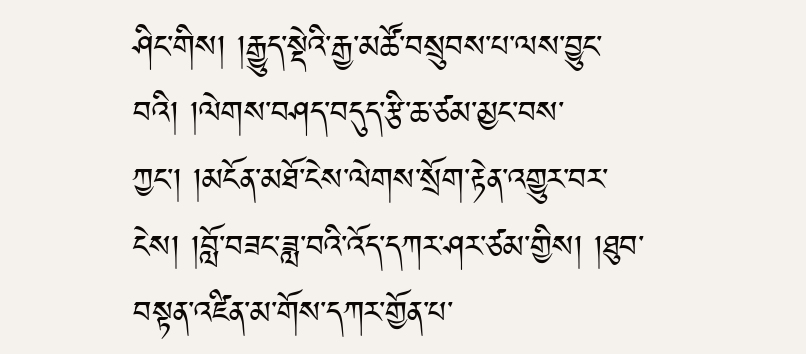ཤིང་གིས། །རྒྱུད་སྡེའི་རྒྱ་མཚོ་བསྲུབས་པ་ལས་བྱུང་བའི། །ལེགས་བཤད་བདུད་རྩི་ཆ་ཙམ་མྱང་བས་ཀྱང་། །མངོན་མཐོ་ངེས་ལེགས་སྲོག་རྟེན་འགྱུར་བར་ངེས། །བློ་བཟང་ཟླ་བའི་འོད་དཀར་ཤར་ཙམ་གྱིས། །ཐུབ་བསྟན་འཛིན་མ་གོས་དཀར་གྱོན་པ་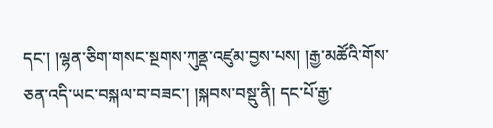དང་། །ལྷན་ཅིག་གསང་སྔགས་ཀུནྡ་འཛུམ་བྱས་པས། །རྒྱ་མཚོའི་གོས་ཅན་འདི་ཡང་བསྐལ་བ་བཟང་། །སྐབས་བསྡུ་ནི། དང་པོ་རྒྱ་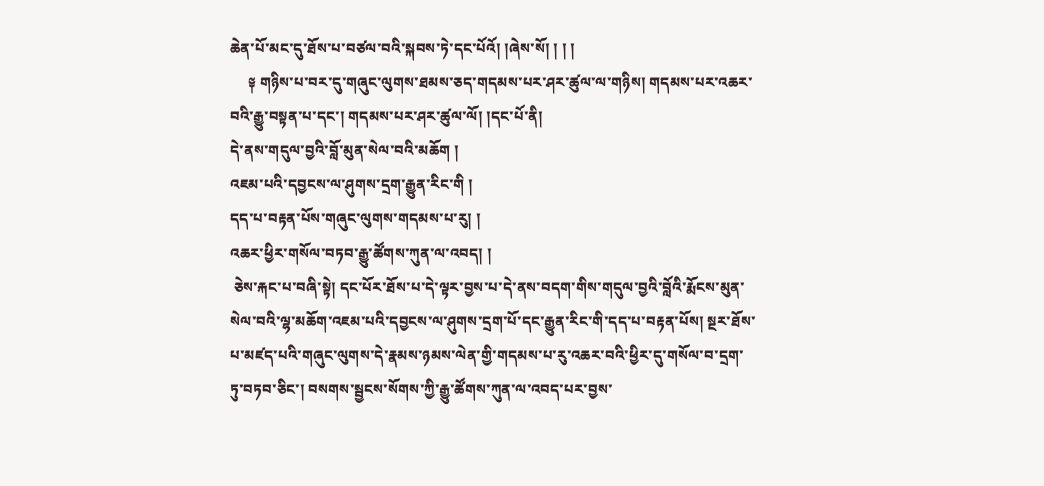ཆེན་པོ་མང་དུ་ཐོས་པ་བཙལ་བའི་སྐབས་ཏེ་དང་པོའོ། །ཞེས་སོ། ། ། །
     ༈ གཉིས་པ་བར་དུ་གཞུང་ལུགས་ཐམས་ཅད་གདམས་པར་ཤར་ཚུལ་ལ་གཉིས། གདམས་པར་འཆར་བའི་རྒྱུ་བསྟན་པ་དང་། གདམས་པར་ཤར་ཚུལ་ལོ། །དང་པོ་ནི།
དེ་ནས་གདུལ་བྱའི་བློ་མུན་སེལ་བའི་མཆོག །
འཇམ་པའི་དབྱངས་ལ་ཤུགས་དྲག་རྒྱུན་རིང་གི །
དད་པ་བརྟན་པོས་གཞུང་ལུགས་གདམས་པ་རུ། །
འཆར་ཕྱིར་གསོལ་བཏབ་རྒྱུ་ཚོགས་ཀུན་ལ་འབད། །
 ཅེས་རྐང་པ་བཞི་སྟེ། དང་པོར་ཐོས་པ་དེ་ལྟར་བྱས་པ་དེ་ནས་བདག་གིས་གདུལ་བྱའི་བློའི་རྨོངས་མུན་སེལ་བའི་ལྷ་མཆོག་འཇམ་པའི་དབྱངས་ལ་ཤུགས་དྲག་པོ་དང་རྒྱུན་རིང་གི་དད་པ་བརྟན་པོས། སྔར་ཐོས་པ་མཛད་པའི་གཞུང་ལུགས་དེ་རྣམས་ཉམས་ལེན་གྱི་གདམས་པ་རུ་འཆར་བའི་ཕྱིར་དུ་གསོལ་བ་དྲག་ཏུ་བཏབ་ཅིང་། བསགས་སྦྱངས་སོགས་ཀྱི་རྒྱུ་ཚོགས་ཀུན་ལ་འབད་པར་བྱས་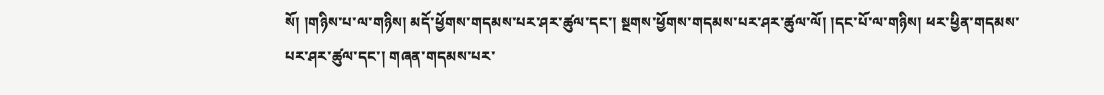སོ། །གཉིས་པ་ལ་གཉིས། མདོ་ཕྱོགས་གདམས་པར་ཤར་ཚུལ་དང་། སྔགས་ཕྱོགས་གདམས་པར་ཤར་ཚུལ་ལོ། །དང་པོ་ལ་གཉིས། ཕར་ཕྱིན་གདམས་པར་ཤར་ཚུལ་དང་། གཞན་གདམས་པར་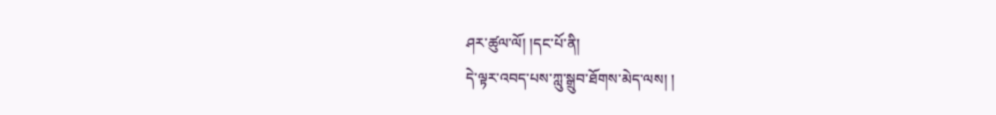ཤར་ཚུལ་ལོ། །དང་པོ་ནི།
དེ་ལྟར་འབད་པས་ཀླུ་སྒྲུབ་ཐོགས་མེད་ལས། །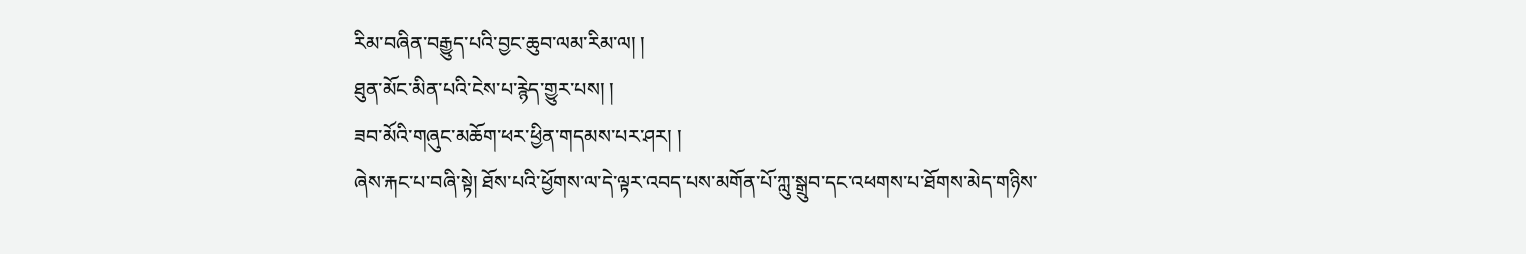རིམ་བཞིན་བརྒྱུད་པའི་བྱང་ཆུབ་ལམ་རིམ་ལ། །
ཐུན་མོང་མིན་པའི་ངེས་པ་རྙེད་གྱུར་པས། །
ཟབ་མོའི་གཞུང་མཆོག་ཕར་ཕྱིན་གདམས་པར་ཤར། །
ཞེས་རྐང་པ་བཞི་སྟེ། ཐོས་པའི་ཕྱོགས་ལ་དེ་ལྟར་འབད་པས་མགོན་པོ་ཀླུ་སྒྲུབ་དང་འཕགས་པ་ཐོགས་མེད་གཉིས་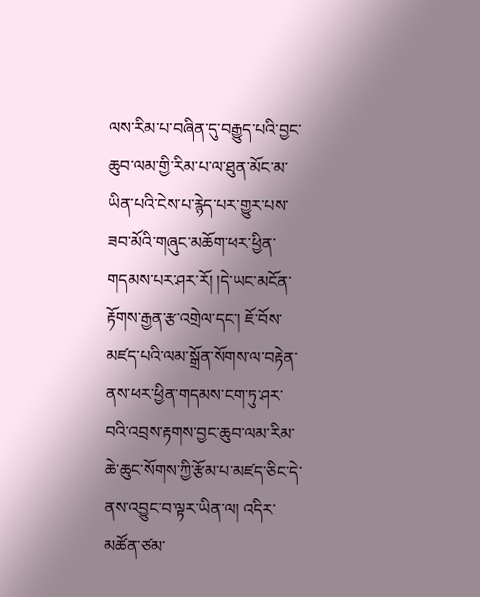ལས་རིམ་པ་བཞིན་དུ་བརྒྱུད་པའི་བྱང་ཆུབ་ལམ་གྱི་རིམ་པ་ལ་ཐུན་མོང་མ་ཡིན་པའི་ངེས་པ་རྙེད་པར་གྱུར་པས་ཟབ་མོའི་གཞུང་མཆོག་ཕར་ཕྱིན་གདམས་པར་ཤར་རོ། །དེ་ཡང་མངོན་རྟོགས་རྒྱན་རྩ་འགྲེལ་དང་། ཇོ་བོས་མཛད་པའི་ལམ་སྒྲོན་སོགས་ལ་བརྟེན་ནས་ཕར་ཕྱིན་གདམས་ངག་ཏུ་ཤར་བའི་འབྲས་རྟགས་བྱང་ཆུབ་ལམ་རིམ་ཆེ་ཆུང་སོགས་ཀྱི་རྩོམ་པ་མཛད་ཅིང་དེ་ནས་འབྱུང་བ་ལྟར་ཡིན་ལ། འདིར་མཚོན་ཙམ་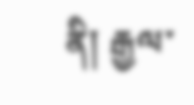ནི། རྒྱལ་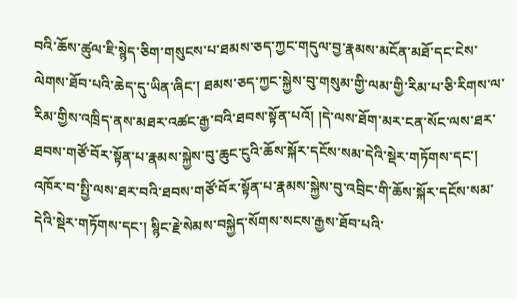བའི་ཆོས་ཚུལ་ཇི་སྙེད་ཅིག་གསུངས་པ་ཐམས་ཅད་ཀྱང་གདུལ་བྱ་རྣམས་མངོན་མཐོ་དང་ངེས་ལེགས་ཐོབ་པའི་ཆེད་དུ་ཡིན་ཞིང་། ཐམས་ཅད་ཀྱང་སྐྱེས་བུ་གསུམ་གྱི་ལམ་གྱི་རིམ་པ་ཅི་རིགས་ལ་རིམ་གྱིས་འཁྲིད་ནས་མཐར་འཚང་རྒྱ་བའི་ཐབས་སྟོན་པའོ། །དེ་ལས་ཐོག་མར་ངན་སོང་ལས་ཐར་ཐབས་གཙོ་བོར་སྟོན་པ་རྣམས་སྐྱེས་བུ་ཆུང་ངུའི་ཆོས་སྐོར་དངོས་སམ་དེའི་སྡེར་གཏོགས་དང་། འཁོར་བ་སྤྱི་ལས་ཐར་བའི་ཐབས་གཙོ་བོར་སྟོན་པ་རྣམས་སྐྱེས་བུ་འབྲིང་གི་ཆོས་སྐོར་དངོས་སམ་དེའི་སྡེར་གཏོགས་དང་། སྙིང་རྗེ་སེམས་བསྐྱེད་སོགས་སངས་རྒྱས་ཐོབ་པའི་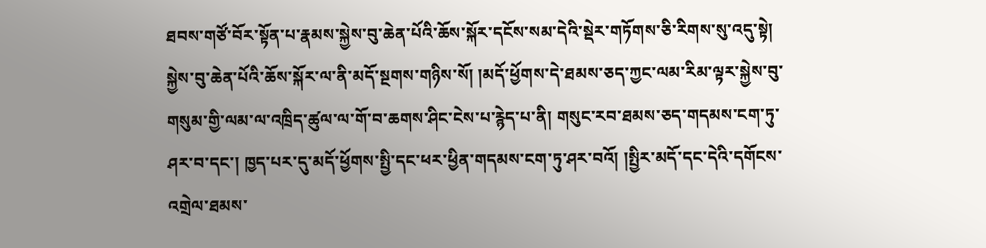ཐབས་གཙོ་བོར་སྟོན་པ་རྣམས་སྐྱེས་བུ་ཆེན་པོའི་ཆོས་སྐོར་དངོས་སམ་དེའི་སྡེར་གཏོགས་ཅི་རིགས་སུ་འདུ་སྟེ། སྐྱེས་བུ་ཆེན་པོའི་ཆོས་སྐོར་ལ་ནི་མདོ་སྔགས་གཉིས་སོ། །མདོ་ཕྱོགས་དེ་ཐམས་ཅད་ཀྱང་ལམ་རིམ་ལྟར་སྐྱེས་བུ་གསུམ་གྱི་ལམ་ལ་འཁྲིད་ཚུལ་ལ་གོ་བ་ཆགས་ཤིང་ངེས་པ་རྙེད་པ་ནི། གསུང་རབ་ཐམས་ཅད་གདམས་ངག་ཏུ་ཤར་བ་དང་། ཁྱད་པར་དུ་མདོ་ཕྱོགས་སྤྱི་དང་ཕར་ཕྱིན་གདམས་ངག་ཏུ་ཤར་བའོ། །སྤྱིར་མདོ་དང་དེའི་དགོངས་འགྲེལ་ཐམས་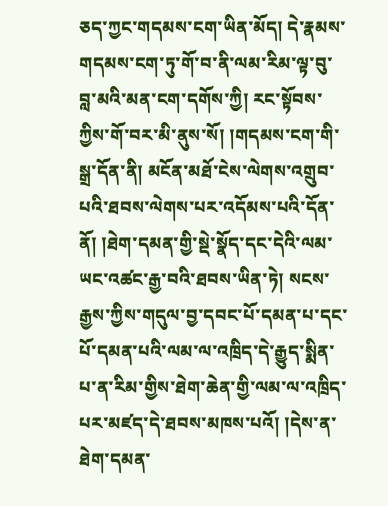ཅད་ཀྱང་གདམས་ངག་ཡིན་མོད། དེ་རྣམས་གདམས་ངག་ཏུ་གོ་བ་ནི་ལམ་རིམ་ལྟ་བུ་བླ་མའི་མན་ངག་དགོས་ཀྱི། རང་སྟོབས་ཀྱིས་གོ་བར་མི་ནུས་སོ། །གདམས་ངག་གི་སྒྲ་དོན་ནི། མངོན་མཐོ་ངེས་ལེགས་འགྲུབ་པའི་ཐབས་ལེགས་པར་འདོམས་པའི་དོན་ནོ། །ཐེག་དམན་གྱི་སྡེ་སྣོད་དང་དེའི་ལམ་ཡང་འཚང་རྒྱ་བའི་ཐབས་ཡིན་ཏེ། སངས་རྒྱས་ཀྱིས་གདུལ་བྱ་དབང་པོ་དམན་པ་དང་པོ་དམན་པའི་ལམ་ལ་འཁྲིད་དེ་རྒྱུད་སྨིན་པ་ན་རིམ་གྱིས་ཐེག་ཆེན་གྱི་ལམ་ལ་འཁྲིད་པར་མཛད་དེ་ཐབས་མཁས་པའོ། །དེས་ན་ཐེག་དམན་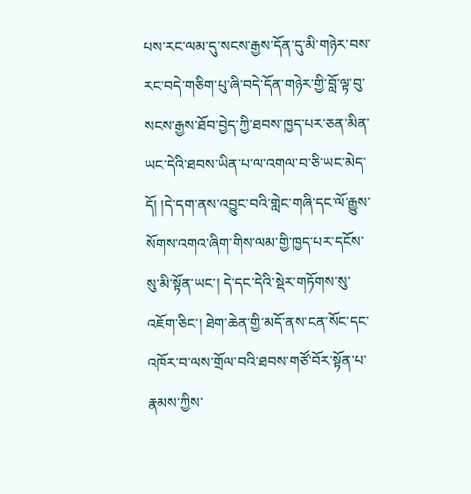པས་རང་ལམ་དུ་སངས་རྒྱས་དོན་དུ་མི་གཉེར་བས་རང་བདེ་གཅིག་པུ་ཞི་བདེ་དོན་གཉེར་གྱི་བློ་ལྟ་བུ་སངས་རྒྱས་ཐོབ་བྱེད་ཀྱི་ཐབས་ཁྱད་པར་ཅན་མིན་ཡང་དེའི་ཐབས་ཡིན་པ་ལ་འགལ་བ་ཅི་ཡང་མེད་དོ། །དེ་དག་ནས་འབྱུང་བའི་གླེང་གཞི་དང་ལོ་རྒྱུས་སོགས་འགའ་ཞིག་གིས་ལམ་གྱི་ཁྱད་པར་དངོས་སུ་མི་སྟོན་ཡང་། དེ་དང་དེའི་སྡེར་གཏོགས་སུ་འཇོག་ཅིང་། ཐེག་ཆེན་གྱི་མདོ་ནས་ངན་སོང་དང་འཁོར་བ་ལས་གྲོལ་བའི་ཐབས་གཙོ་བོར་སྟོན་པ་རྣམས་ཀྱིས་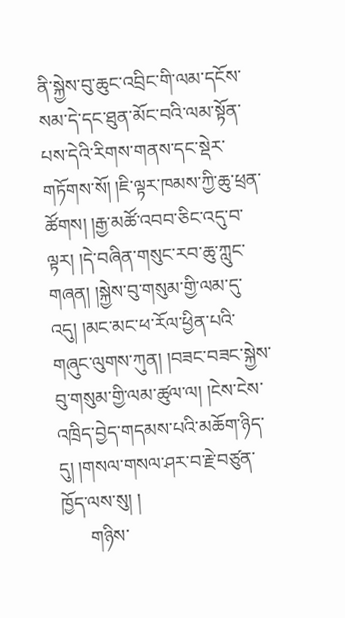ནི་སྐྱེས་བུ་ཆུང་འབྲིང་གི་ལམ་དངོས་སམ་དེ་དང་ཐུན་མོང་བའི་ལམ་སྟོན་པས་དེའི་རིགས་གནས་དང་སྡེར་གཏོགས་སོ། །ཇི་ལྟར་ཁམས་ཀྱི་ཆུ་ཕྲན་ཚོགས། །རྒྱ་མཚོ་འབབ་ཅིང་འདུ་བ་ལྟར། །དེ་བཞིན་གསུང་རབ་ཆུ་ཀླུང་གཞན། །སྐྱེས་བུ་གསུམ་གྱི་ལམ་དུ་འདུ། །མང་མང་ཕ་རོལ་ཕྱིན་པའི་གཞུང་ལུགས་ཀུན། །བཟང་བཟང་སྐྱེས་བུ་གསུམ་གྱི་ལམ་ཚུལ་ལ། །ངེས་ངེས་འཁྲིད་བྱེད་གདམས་པའི་མཆོག་ཉིད་དུ། །གསལ་གསལ་ཤར་བ་རྗེ་བཙུན་ཁྱོད་ལས་སུ། །
      གཉིས་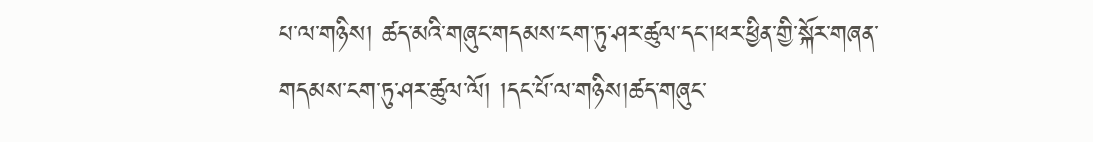པ་ལ་གཉིས། ཚད་མའི་གཞུང་གདམས་ངག་ཏུ་ཤར་ཚུལ་དང་།ཕར་ཕྱིན་གྱི་སྐོར་གཞན་གདམས་ངག་ཏུ་ཤར་ཚུལ་ལོ། །དང་པོ་ལ་གཉིས།ཚད་གཞུང་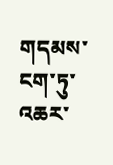གདམས་ངག་ཏུ་འཆར་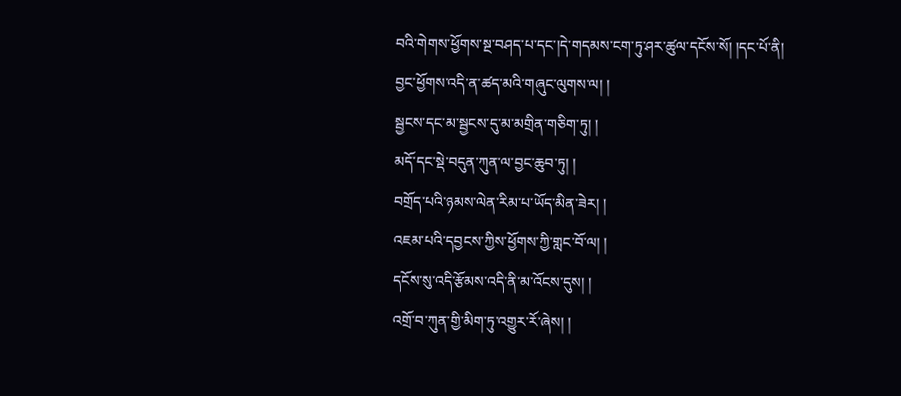བའི་གེགས་ཕྱོགས་སྔ་བཤད་པ་དང་།དེ་གདམས་ངག་ཏུ་ཤར་ཚུལ་དངོས་སོ། །དང་པོ་ནི།
བྱང་ཕྱོགས་འདི་ན་ཚད་མའི་གཞུང་ལུགས་ལ། །
སྦྱངས་དང་མ་སྦྱངས་དུ་མ་མགྲིན་གཅིག་ཏུ། །
མདོ་དང་སྡེ་བདུན་ཀུན་ལ་བྱང་ཆུབ་ཏུ། །
བགྲོད་པའི་ཉམས་ལེན་རིམ་པ་ཡོད་མིན་ཟེར། །
འཇམ་པའི་དབྱངས་ཀྱིས་ཕྱོགས་ཀྱི་གླང་བོ་ལ། །
དངོས་སུ་འདི་རྩོམས་འདི་ནི་མ་འོངས་དུས། །
འགྲོ་བ་ཀུན་གྱི་མིག་ཏུ་འགྱུར་རོ་ཞེས། །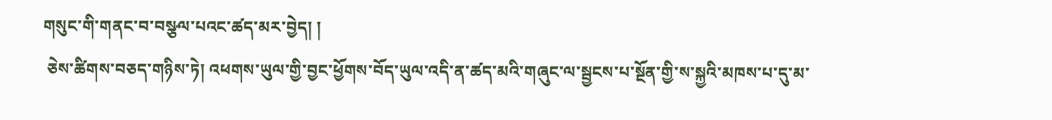གསུང་གི་གནང་བ་བསྩལ་པའང་ཚད་མར་བྱེད། །
 ཅེས་ཚིགས་བཅད་གཉིས་ཏེ། འཕགས་ཡུལ་གྱི་བྱང་ཕྱོགས་བོད་ཡུལ་འདི་ན་ཚད་མའི་གཞུང་ལ་སྦྱངས་པ་སྔོན་གྱི་ས་སྐྱའི་མཁས་པ་དུ་མ་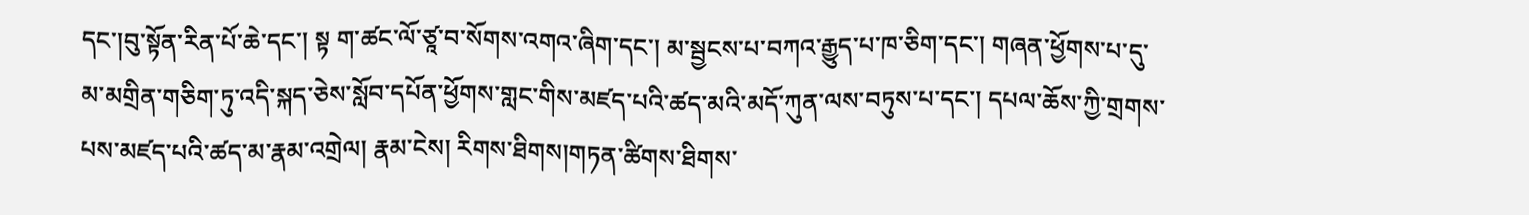དང་།བུ་སྟོན་རིན་པོ་ཆེ་དང་། སྟ ག་ཚང་ལོ་ཙཱ་བ་སོགས་འགའ་ཞིག་དང་། མ་སྦྱངས་པ་བཀའ་རྒྱུད་པ་ཁ་ཅིག་དང་། གཞན་ཕྱོགས་པ་དུ་མ་མགྲིན་གཅིག་ཏུ་འདི་སྐད་ཅེས་སློབ་དཔོན་ཕྱོགས་གླང་གིས་མཛད་པའི་ཚད་མའི་མདོ་ཀུན་ལས་བཏུས་པ་དང་། དཔལ་ཆོས་ཀྱི་གྲགས་པས་མཛད་པའི་ཚད་མ་རྣམ་འགྲེལ། རྣམ་ངེས། རིགས་ཐིགས།གཏན་ཚིགས་ཐིགས་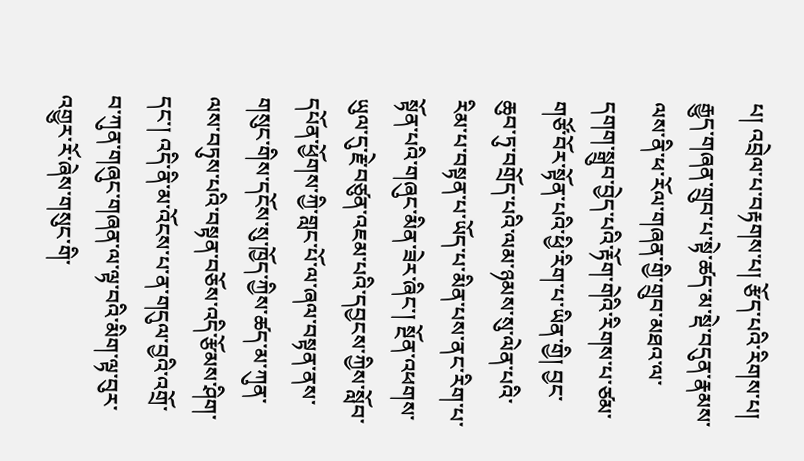པ། འབྲེལ་པ་བརྟགས་པ། རྩོད་པའི་རིགས་པ། རྒྱུད་གཞན་གྲུབ་པ་སྟེ་ཚད་མ་སྡེ་བདུན་རྣམས་ལས་ནི་ཕ་རོལ་གཞན་གྱི་གྲུབ་མཐའ་ལ་དགག་སྒྲུབ་བྱེད་པའི་རྟོག་གེའི་རིགས་པ་ཙམ་གཙོ་བོར་སྟོན་པའི་ཕྱི་རིག་པ་ཡིན་གྱི། བྱང་ཆུབ་ཏུ་བགྲོད་པའི་ལམ་ཉམས་སུ་ལེན་པའི་རིམ་པ་བསྟན་པ་ཡོད་པ་མིན་པས་ནང་རིག་པ་སྟོན་པའི་གཞུང་མིན་ཟེར་ཞིང་། སྔོན་འཕགས་ཡུལ་དུ་རྗེ་བཙུན་འཇམ་པའི་དབྱངས་ཀྱིས་སློབ་དཔོན་ཕྱོགས་ཀྱི་གླང་པོ་ལ་ཞལ་བསྟན་ནས་གསུང་གིས་དངོས་སུ་ཁྱོད་ཀྱིས་ཚད་མ་ཀུན་ལས་བཏུས་པའི་བསྟན་བཅོས་འདི་རྩོམས་ཤིག་དང་། འདི་ནི་མ་འོངས་པ་ན་གདུལ་བྱའི་འགྲོ་བ་ཀུན་གཞུང་གཞན་ལ་ལྟ་བའི་མིག་ལྟ་བུར་འགྱུར་རོ་ཞེས་གསུང་གི་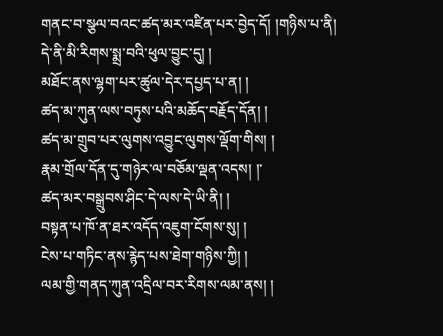གནང་བ་སྩལ་བའང་ཚད་མར་འཛིན་པར་བྱེད་དོ། །གཉིས་པ་ནི།
དེ་ནི་མི་རིགས་སྨྲ་བའི་ཕུལ་བྱུང་དུ། །
མཐོང་ནས་ལྷག་པར་ཚུལ་དེར་དཔྱད་པ་ན། །
ཚད་མ་ཀུན་ལས་བཏུས་པའི་མཆོད་བརྗོད་དོན། །
ཚད་མ་གྲུབ་པར་ལུགས་འབྱུང་ལུགས་ལྡོག་གིས། །
རྣམ་གྲོལ་དོན་དུ་གཉེར་ལ་བཅོམ་ལྡན་འདས། །་
ཚད་མར་བསྒྲུབས་ཤིང་དེ་ལས་དེ་ཡི་ནི། །
བསྟན་པ་ཁོ་ན་ཐར་འདོད་འཇུག་ངོགས་སུ། །
ངེས་པ་གཏིང་ནས་རྙེད་པས་ཐེག་གཉིས་ཀྱི། །
ལམ་གྱི་གནད་ཀུན་འདྲིལ་བར་རིགས་ལམ་ནས། །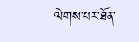ལེགས་པར་ཐོན་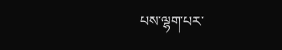པས་ལྷག་པར་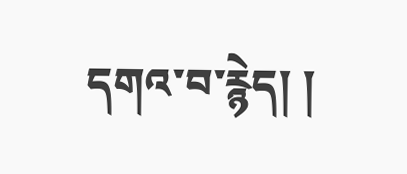དགའ་བ་རྙེད། །